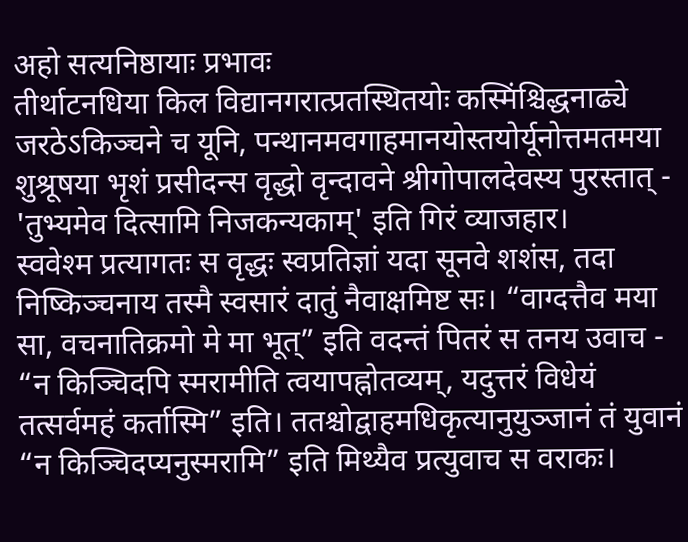अहो सत्यनिष्ठायाः प्रभावः
तीर्थाटनधिया किल विद्यानगरात्प्रतस्थितयोः कस्मिंश्चिद्धनाढ्ये जरठेऽकिञ्चने च यूनि, पन्थानमवगाहमानयोस्तयोर्यूनोत्तमतमया शुश्रूषया भृशं प्रसीदन्स वृद्धो वृन्दावने श्रीगोपालदेवस्य पुरस्तात् - 'तुभ्यमेव दित्सामि निजकन्यकाम्' इति गिरं व्याजहार।
स्ववेश्म प्रत्यागतः स वृद्धः स्वप्रतिज्ञां यदा सूनवे शशंस, तदा निष्किञ्चनाय तस्मै स्वसारं दातुं नैवाक्षमिष्ट सः। “वाग्दत्तैव मया सा, वचनातिक्रमो मे मा भूत्” इति वदन्तं पितरं स तनय उवाच - “न किञ्चिदपि स्मरामीति त्वयापह्नोतव्यम्, यदुत्तरं विधेयं तत्सर्वमहं कर्तास्मि” इति। ततश्चोद्वाहमधिकृत्यानुयुञ्जानं तं युवानं “न किञ्चिदप्यनुस्मरामि” इति मिथ्यैव प्रत्युवाच स वराकः।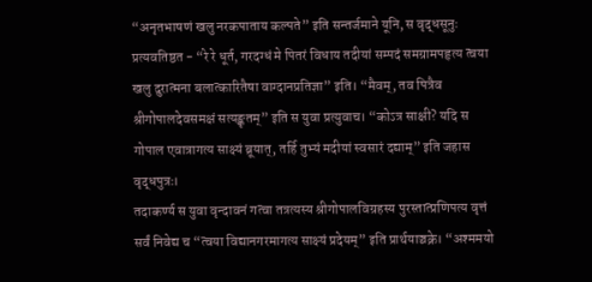“अनृतभाषणं खलु नरकपाताय कल्पते” इति सन्तर्जमाने यूनि, स वृद्धसूनुः प्रत्यवतिष्ठत - “रे रे धूर्त, गरदग्धं मे पितरं विधाय तदीयां सम्पदं समग्रामपहृत्य त्वया खलु दुरात्मना बलात्कारितैषा वाग्दानप्रतिज्ञा” इति। “मैवम्, तव पित्रैव श्रीगोपालदेवसमक्षं सत्यङ्कृतम्” इति स युवा प्रत्युवाच। “कोऽत्र साक्षी? यदि स गोपाल एवात्रागत्य साक्ष्यं ब्रूयात्, तर्हि तुभ्यं मदीयां स्वसारं दद्याम्” इति जहास वृद्धपुत्रः।
तदाकर्ण्य स युवा वृन्दावनं गत्वा तत्रत्यस्य श्रीगोपालविग्रहस्य पुरस्तात्प्रणिपत्य वृत्तं सर्वं निवेद्य च “त्वया विद्यानगरमागत्य साक्ष्यं प्रदेयम्” इति प्रार्थयाञ्चक्रे। “अश्ममयो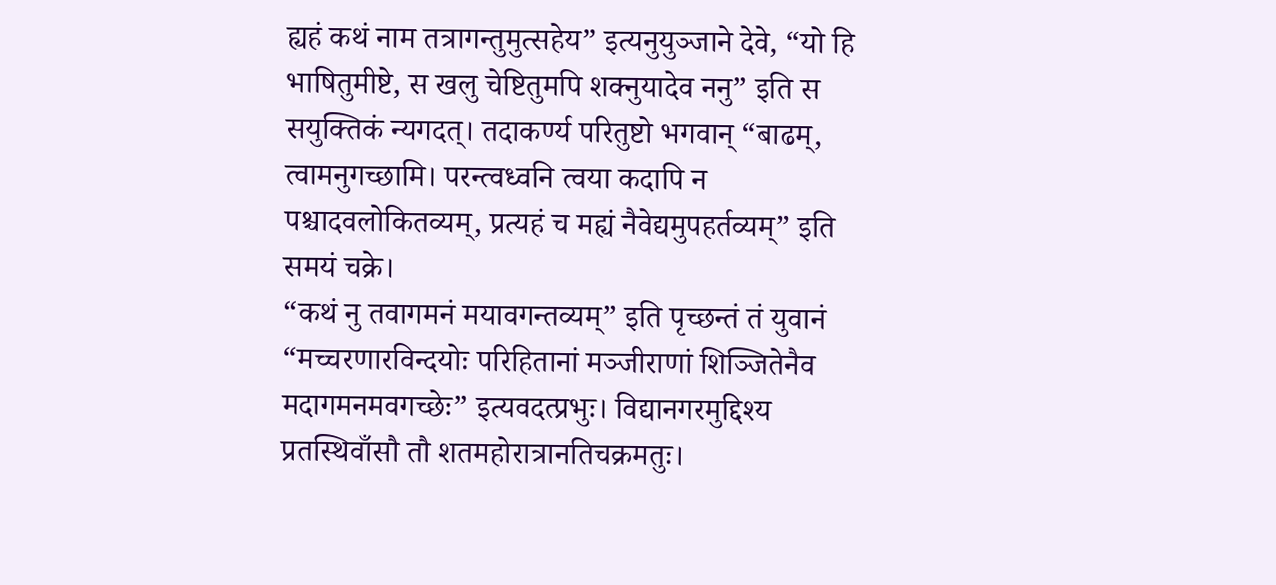ह्यहं कथं नाम तत्रागन्तुमुत्सहेय” इत्यनुयुञ्जाने देवे, “यो हि भाषितुमीष्टे, स खलु चेष्टितुमपि शक्नुयादेव ननु” इति स सयुक्तिकं न्यगदत्। तदाकर्ण्य परितुष्टो भगवान् “बाढम्, त्वामनुगच्छामि। परन्त्वध्वनि त्वया कदापि न पश्चादवलोकितव्यम्, प्रत्यहं च मह्यं नैवेद्यमुपहर्तव्यम्” इति समयं चक्रे।
“कथं नु तवागमनं मयावगन्तव्यम्” इति पृच्छन्तं तं युवानं “मच्चरणारविन्दयोः परिहितानां मञ्जीराणां शिञ्जितेनैव मदागमनमवगच्छेः” इत्यवदत्प्रभुः। विद्यानगरमुद्दिश्य प्रतस्थिवाँसौ तौ शतमहोरात्रानतिचक्रमतुः।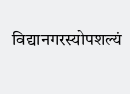विद्यानगरस्योपशल्यं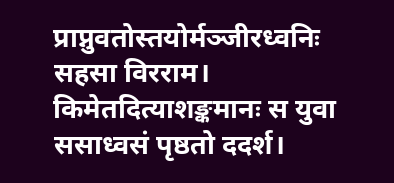प्राप्नुवतोस्तयोर्मञ्जीरध्वनिः सहसा विरराम। किमेतदित्याशङ्कमानः स युवा ससाध्वसं पृष्ठतो ददर्श।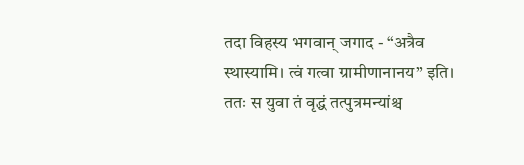तदा विहस्य भगवान् जगाद - “अत्रैव स्थास्यामि। त्वं गत्वा ग्रामीणानानय” इति। ततः स युवा तं वृद्धं तत्पुत्रमन्यांश्च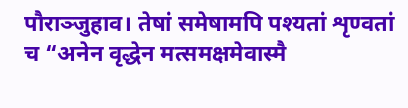पौराञ्जुहाव। तेषां समेषामपि पश्यतां शृण्वतां च “अनेन वृद्धेन मत्समक्षमेवास्मै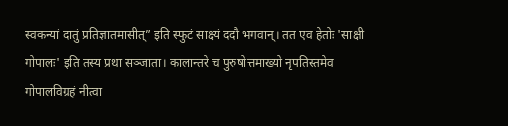स्वकन्यां दातुं प्रतिज्ञातमासीत्” इति स्फुटं साक्ष्यं ददौ भगवान्। तत एव हेतोः 'साक्षी गोपालः' इति तस्य प्रथा सञ्जाता। कालान्तरे च पुरुषोत्तमाख्यो नृपतिस्तमेव गोपालविग्रहं नीत्वा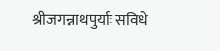श्रीजगन्नाथपुर्याः सविधे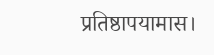प्रतिष्ठापयामास।